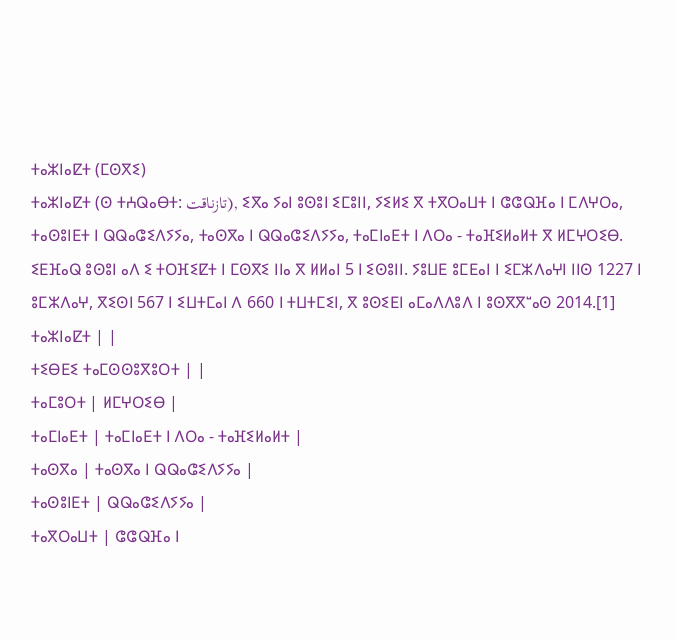ⵜⴰⵣⵏⴰⵇⵜ (ⵎⵙⴳⵉ)
ⵜⴰⵣⵏⴰⵇⵜ (ⵙ ⵜⵄⵕⴰⴱⵜ: تازناقت), ⵉⴳⴰ ⵢⴰⵏ ⵓⵙⵓⵏ ⵉⵎⵓⵏⵏ, ⵢⵉⵍⵉ ⴳ ⵜⴳⵔⴰⵡⵜ ⵏ ⵛⵛⵕⴼⴰ ⵏ ⵎⴷⵖⵔⴰ, ⵜⴰⵙⵓⵏⴹⵜ ⵏ ⵕⵕⴰⵛⵉⴷⵢⵢⴰ, ⵜⴰⵙⴳⴰ ⵏ ⵕⵕⴰⵛⵉⴷⵢⵢⴰ, ⵜⴰⵎⵏⴰⴹⵜ ⵏ ⴷⵔⴰ - ⵜⴰⴼⵉⵍⴰⵍⵜ ⴳ ⵍⵎⵖⵔⵉⴱ. ⵉⴹⴼⴰⵕ ⵓⵙⵓⵏ ⴰⴷ ⵉ ⵜⵔⴼⵉⵇⵜ ⵏ ⵎⵙⴳⵉ ⵏⵏⴰ ⴳ ⵍⵍⴰⵏ 5 ⵏ ⵉⵙⵓⵏⵏ. ⵢⵓⵡⴹ ⵓⵎⴹⴰⵏ ⵏ ⵉⵎⵣⴷⴰⵖⵏ ⵏⵏⵙ 1227 ⵏ ⵓⵎⵣⴷⴰⵖ, ⴳⵉⵙⵏ 567 ⵏ ⵉⵡⵜⵎⴰⵏ ⴷ 660 ⵏ ⵜⵡⵜⵎⵉⵏ, ⴳ ⵓⵙⵉⴹⵏ ⴰⵎⴰⴷⴷⵓⴷ ⵏ ⵓⵙⴳⴳⵯⴰⵙ 2014.[1]
ⵜⴰⵣⵏⴰⵇⵜ | |
ⵜⵉⴱⴹⵉ ⵜⴰⵎⵙⵙⵓⴳⵓⵔⵜ | |
ⵜⴰⵎⵓⵔⵜ | ⵍⵎⵖⵔⵉⴱ |
ⵜⴰⵎⵏⴰⴹⵜ | ⵜⴰⵎⵏⴰⴹⵜ ⵏ ⴷⵔⴰ - ⵜⴰⴼⵉⵍⴰⵍⵜ |
ⵜⴰⵙⴳⴰ | ⵜⴰⵙⴳⴰ ⵏ ⵕⵕⴰⵛⵉⴷⵢⵢⴰ |
ⵜⴰⵙⵓⵏⴹⵜ | ⵕⵕⴰⵛⵉⴷⵢⵢⴰ |
ⵜⴰⴳⵔⴰⵡⵜ | ⵛⵛⵕⴼⴰ ⵏ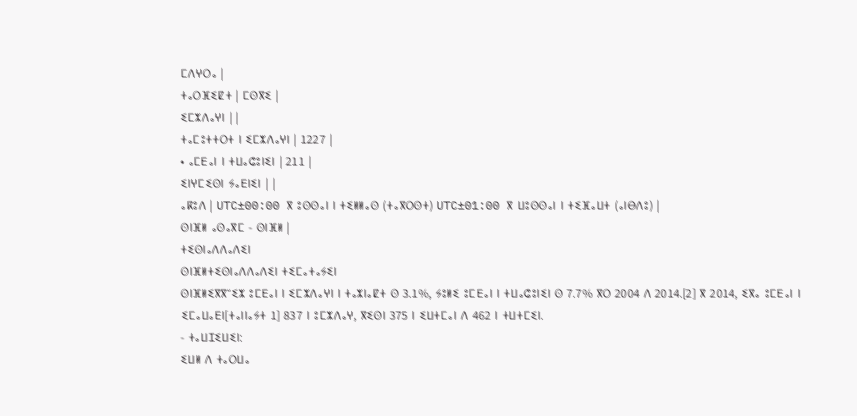ⵎⴷⵖⵔⴰ |
ⵜⴰⵔⴼⵉⵇⵜ | ⵎⵙⴳⵉ |
ⵉⵎⵣⴷⴰⵖⵏ | |
ⵜⴰⵎⵓⵜⵜⵔⵜ ⵏ ⵉⵎⵣⴷⴰⵖⵏ | 1227 |
• ⴰⵎⴹⴰⵏ ⵏ ⵜⵡⴰⵛⵓⵏⵉⵏ | 211 |
ⵉⵏⵖⵎⵉⵙⵏ ⵢⴰⴹⵏⵉⵏ | |
ⴰⴽⵓⴷ | UTC±00:00 ⴳ ⵓⵙⵙⴰⵏ ⵏ ⵜⵉⵍⵍⴰⵙ (ⵜⴰⴳⵔⵙⵜ) UTC±01:00 ⴳ ⵡⵓⵙⵙⴰⵏ ⵏ ⵜⵉⴼⴰⵡⵜ (ⴰⵏⴱⴷⵓ) |
ⵙⵏⴼⵍ ⴰⵙⴰⴳⵎ - ⵙⵏⴼⵍ |
ⵜⵉⵙⵏⴰⴷⴷⴰⴷⵉⵏ
ⵙⵏⴼⵍⵜⵉⵙⵏⴰⴷⴷⴰⴷⵉⵏ ⵜⵉⵎⴰⵜⴰⵢⵉⵏ
ⵙⵏⴼⵍⵉⴳⴳⵯⵉⵣ ⵓⵎⴹⴰⵏ ⵏ ⵉⵎⵣⴷⴰⵖⵏ ⵏ ⵜⴰⵣⵏⴰⵇⵜ ⵙ 3.1%, ⵢⵓⵍⵉ ⵓⵎⴹⴰⵏ ⵏ ⵜⵡⴰⵛⵓⵏⵉⵏ ⵙ 7.7% ⴳⵔ 2004 ⴷ 2014.[2] ⴳ 2014, ⵉⴳⴰ ⵓⵎⴹⴰⵏ ⵏ ⵉⵎⴰⵡⴰⴹⵏ[ⵜⴰⵏⵏⴰⵢⵜ 1] 837 ⵏ ⵓⵎⵣⴷⴰⵖ, ⴳⵉⵙⵏ 375 ⵏ ⵉⵡⵜⵎⴰⵏ ⴷ 462 ⵏ ⵜⵡⵜⵎⵉⵏ.
- ⵜⴰⵡⵊⵉⵡⵉⵏ:
ⵉⵡⵍ ⴷ ⵜⴰⵔⵡⴰ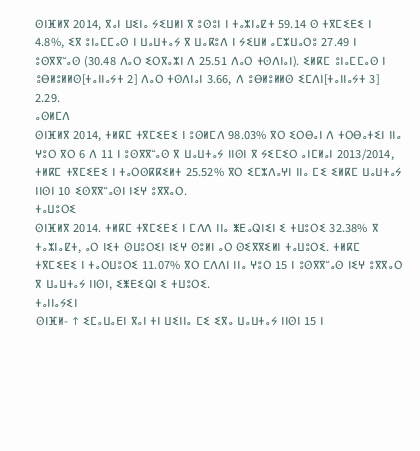ⵙⵏⴼⵍⴳ 2014, ⴳⴰⵏ ⵡⵉⵏⴰ ⵢⵉⵡⵍⵏ ⴳ ⵓⵙⵓⵏ ⵏ ⵜⴰⵣⵏⴰⵇⵜ 59.14 ⵙ ⵜⴳⵎⵉⴹⵉ ⵏ 4.8%, ⵉⴳ ⵓⵏⴰⵎⵎⴰⵙ ⵏ ⵡⴰⵡⵜⴰⵢ ⴳ ⵡⴰⴽⵓⴷ ⵏ ⵢⵉⵡⵍ ⴰⵎⵣⵡⴰⵔⵓ 27.49 ⵏ ⵓⵙⴳⴳⵯⴰⵙ (30.48 ⴷⴰⵔ ⵉⵔⴳⴰⵣⵏ ⴷ 25.51 ⴷⴰⵔ ⵜⵙⴷⵏⴰⵏ). ⵉⵍⴽⵎ ⵓⵏⴰⵎⵎⴰⵙ ⵏ ⵓⴱⵍⵓⵍⵍⵙ[ⵜⴰⵏⵏⴰⵢⵜ 2] ⴷⴰⵔ ⵜⵙⴷⵏⴰⵏ 3.66, ⴷ ⵓⴱⵍⵓⵍⵍⵙ ⵉⵎⴷⵏ[ⵜⴰⵏⵏⴰⵢⵜ 3] 2.29.
ⴰⵙⵍⵎⴷ
ⵙⵏⴼⵍⴳ 2014, ⵜⵍⴽⵎ ⵜⴳⵎⵉⴹⵉ ⵏ ⵓⵙⵍⵎⴷ 98.03% ⴳⵔ ⵉⵔⴱⴰⵏ ⴷ ⵜⵔⴱⴰⵜⵉⵏ ⵏⵏⴰ ⵖⵓⵔ ⴳⵔ 6 ⴷ 11 ⵏ ⵓⵙⴳⴳⵯⴰⵙ ⴳ ⵡⴰⵡⵜⴰⵢ ⵏⵏⵙⵏ ⴳ ⵢⵉⵎⵉⵔ ⴰⵏⵎⵍⴰⵏ 2013/2014, ⵜⵍⴽⵎ ⵜⴳⵎⵉⴹⵉ ⵏ ⵜⴰⵔⵙⴽⴽⵉⵍⵜ 25.52% ⴳⵔ ⵉⵎⵣⴷⴰⵖⵏ ⵏⵏⴰ ⵎⵉ ⵉⵍⴽⵎ ⵡⴰⵡⵜⴰⵢ ⵏⵏⵙⵏ 10 ⵉⵙⴳⴳⵯⴰⵙⵏ ⵏⵉⵖ ⵓⴳⴳⴰⵔ.
ⵜⴰⵡⵓⵔⵉ
ⵙⵏⴼⵍⴳ 2014. ⵜⵍⴽⵎ ⵜⴳⵎⵉⴹⵉ ⵏ ⵎⴷⴷ ⵏⵏⴰ ⵥⴹⴰⵕⵏⵉⵏ ⵉ ⵜⵡⵓⵔⵉ 32.38% ⴳ ⵜⴰⵣⵏⴰⵇⵜ, ⴰⵔ ⵏⵉⵜ ⵙⵡⵓⵔⵉⵏ ⵏⵉⵖ ⵙⵓⵍⵏ ⴰⵔ ⵙⵉⴳⴳⵉⵍⵏ ⵜⴰⵡⵓⵔⵉ. ⵜⵍⴽⵎ ⵜⴳⵎⵉⴹⵉ ⵏ ⵜⴰⵔⵡⵓⵔⵉ 11.07% ⴳⵔ ⵎⴷⴷⵏ ⵏⵏⴰ ⵖⵓⵔ 15 ⵏ ⵓⵙⴳⴳⵯⴰⵙ ⵏⵉⵖ ⵓⴳⴳⴰⵔ ⴳ ⵡⴰⵡⵜⴰⵢ ⵏⵏⵙⵏ, ⵉⵥⴹⵉⵕⵏ ⵉ ⵜⵡⵓⵔⵉ.
ⵜⴰⵏⵏⴰⵢⵉⵏ
ⵙⵏⴼⵍ- ↑ ⵉⵎⴰⵡⴰⴹⵏ ⴳⴰⵏ ⵜⵏ ⵡⵉⵏⵏⴰ ⵎⵉ ⵉⴳⴰ ⵡⴰⵡⵜⴰⵢ ⵏⵏⵙⵏ 15 ⵏ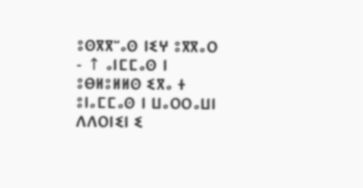ⵓⵙⴳⴳⵯⴰⵙ ⵏⵉⵖ ⵓⴳⴳⴰⵔ
- ↑ ⴰⵏⵎⵎⴰⵙ ⵏ ⵓⴱⵍⵓⵍⵍⵙ ⵉⴳⴰ ⵜ ⵓⵏⴰⵎⵎⴰⵙ ⵏ ⵡⴰⵔⵔⴰⵡⵏ ⴷⴷⵔⵏⵉⵏ ⵉ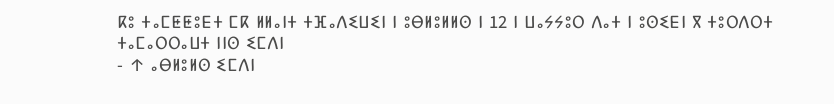ⴽⵓ ⵜⴰⵎⵟⵟⵓⴹⵜ ⵎⴽ ⵍⵍⴰⵏⵜ ⵜⴼⴰⴷⵉⵡⵉⵏ ⵏ ⵓⴱⵍⵓⵍⵍⵙ ⵏ 12 ⵏ ⵡⴰⵢⵢⵓⵔ ⴷⴰⵜ ⵏ ⵓⵙⵉⴹⵏ ⴳ ⵜⵓⵔⴷⵔⵜ ⵜⴰⵎⴰⵔⵔⴰⵡⵜ ⵏⵏⵙ ⵉⵎⴷⵏ
- ↑ ⴰⴱⵍⵓⵍⵙ ⵉⵎⴷⵏ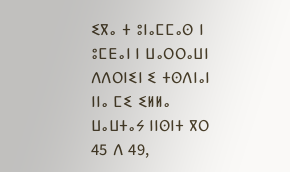ⵉⴳⴰ ⵜ ⵓⵏⴰⵎⵎⴰⵙ ⵏ ⵓⵎⴹⴰⵏ ⵏ ⵡⴰⵔⵔⴰⵡⵏ ⴷⴷⵔⵏⵉⵏ ⵉ ⵜⵙⴷⵏⴰⵏ ⵏⵏⴰ ⵎⵉ ⵉⵍⵍⴰ ⵡⴰⵡⵜⴰⵢ ⵏⵏⵙⵏⵜ ⴳⵔ 45 ⴷ 49,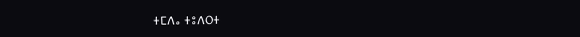ⵜⵎⴷⴰ ⵜⵓⴷⵔⵜ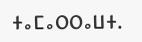ⵜⴰⵎⴰⵔⵔⴰⵡⵜ.